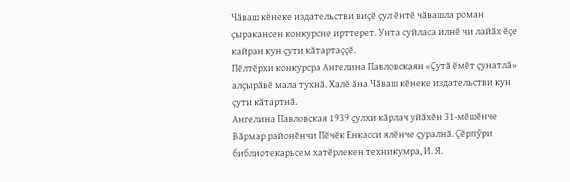Чӑваш кӗнеке издательстви виҫӗ ҫул ӗнтӗ чӑвашла роман ҫыракансен конкурсне ирттерет. Унта суйласа илнӗ чи лайӑх ӗҫе кайран кун ҫути кӑтартаҫҫӗ.
Пӗлтӗрхи конкурсра Ангелина Павловскаян «Ҫутӑ ӗмӗт ҫунатлӑ» алҫырӑвӗ мала тухнӑ. Халӗ ӑна Чӑваш кӗнеке издательстви кун ҫути кӑтартнӑ.
Ангелина Павловская 1939 ҫулхи кӑрлач уйӑхӗн 31-мӗшӗнче Вӑрмар районӗнчи Пӗчӗк Енкасси ялӗнче ҫуралнӑ. Ҫӗрпӳри библиотекарьсем хатӗрлекен техникумра, И. Я.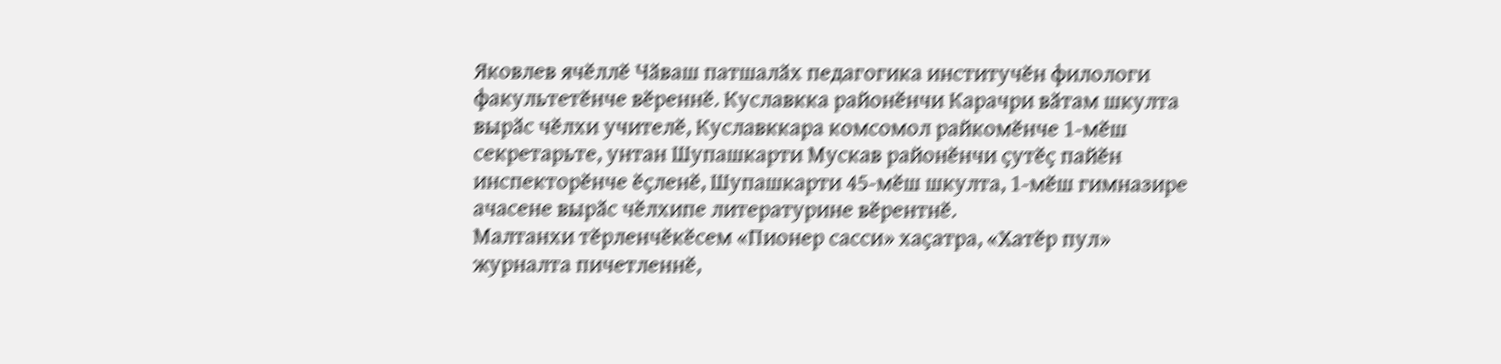Яковлев ячӗллӗ Чӑваш патшалӑх педагогика институчӗн филологи факультетӗнче вӗреннӗ. Куславкка районӗнчи Карачри вӑтам шкулта вырӑс чӗлхи учителӗ, Куславккара комсомол райкомӗнче 1-мӗш секретарьте, унтан Шупашкарти Мускав районӗнчи ҫутӗҫ пайӗн инспекторӗнче ӗҫленӗ, Шупашкарти 45-мӗш шкулта, 1-мӗш гимназире ачасене вырӑс чӗлхипе литературине вӗрентнӗ.
Малтанхи тӗрленчӗкӗсем «Пионер сасси» хаҫатра, «Хатӗр пул» журналта пичетленнӗ,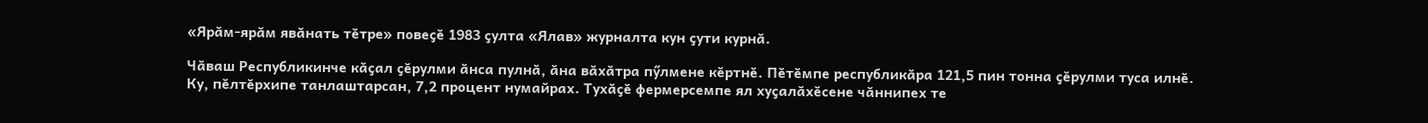«Ярӑм-ярӑм явӑнать тӗтре» повеҫӗ 1983 ҫулта «Ялав» журналта кун ҫути курнӑ.

Чӑваш Республикинче кӑҫал ҫӗрулми ӑнса пулнӑ, ӑна вӑхӑтра пӳлмене кӗртнӗ. Пӗтӗмпе республикӑра 121,5 пин тонна ҫӗрулми туса илнӗ.
Ку, пӗлтӗрхипе танлаштарсан, 7,2 процент нумайрах. Тухӑҫӗ фермерсемпе ял хуҫалӑхӗсене чӑннипех те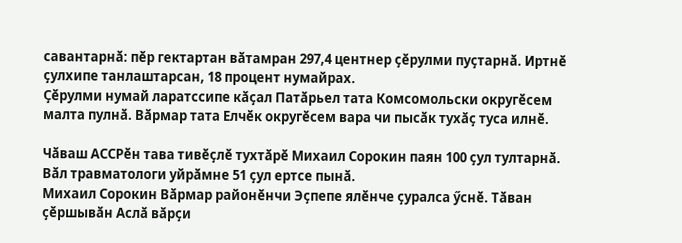савантарнӑ: пӗр гектартан вӑтамран 297,4 центнер ҫӗрулми пуҫтарнӑ. Иртнӗ ҫулхипе танлаштарсан, 18 процент нумайрах.
Ҫӗрулми нумай ларатссипе кӑҫал Патӑрьел тата Комсомольски округӗсем малта пулнӑ. Вӑрмар тата Елчӗк округӗсем вара чи пысӑк тухӑҫ туса илнӗ.

Чӑваш АССРӗн тава тивӗҫлӗ тухтӑрӗ Михаил Сорокин паян 100 ҫул тултарнӑ. Вӑл травматологи уйрӑмне 51 ҫул ертсе пынӑ.
Михаил Сорокин Вӑрмар районӗнчи Эҫпепе ялӗнче ҫуралса ӳснӗ. Тӑван ҫӗршывӑн Аслӑ вӑрҫи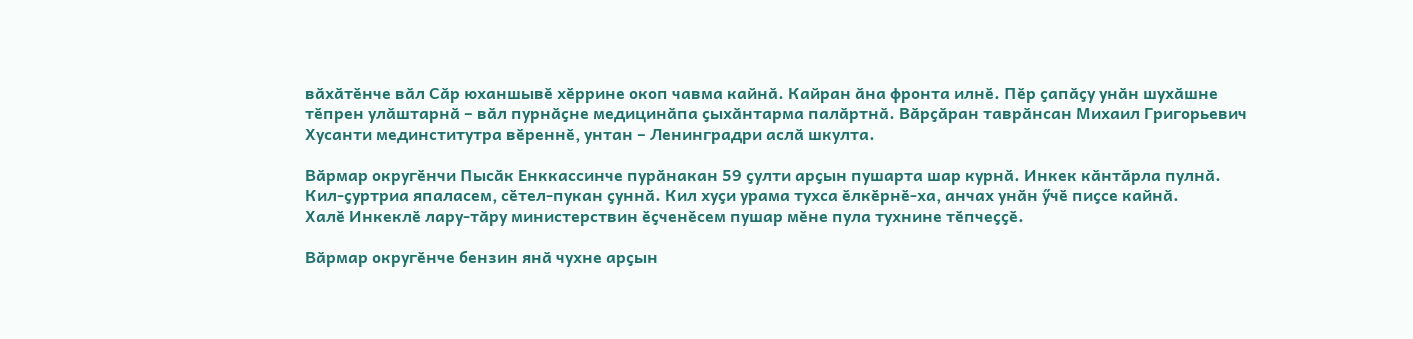вӑхӑтӗнче вӑл Сӑр юханшывӗ хӗррине окоп чавма кайнӑ. Кайран ӑна фронта илнӗ. Пӗр ҫапӑҫу унӑн шухӑшне тӗпрен улӑштарнӑ – вӑл пурнӑҫне медицинӑпа ҫыхӑнтарма палӑртнӑ. Вӑрҫӑран таврӑнсан Михаил Григорьевич Хусанти мединститутра вӗреннӗ, унтан – Ленинградри аслӑ шкулта.

Вӑрмар округӗнчи Пысӑк Енккассинче пурӑнакан 59 ҫулти арҫын пушарта шар курнӑ. Инкек кӑнтӑрла пулнӑ.
Кил-ҫуртриа япаласем, сӗтел-пукан ҫуннӑ. Кил хуҫи урама тухса ӗлкӗрнӗ-ха, анчах унӑн ӳчӗ пиҫсе кайнӑ.
Халӗ Инкеклӗ лару-тӑру министерствин ӗҫченӗсем пушар мӗне пула тухнине тӗпчеҫҫӗ.

Вӑрмар округӗнче бензин янӑ чухне арҫын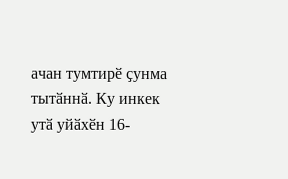ачан тумтирӗ ҫунма тытӑннӑ. Ку инкек утӑ уйӑхӗн 16-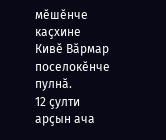мӗшӗнче каҫхине Кивӗ Вӑрмар поселокӗнче пулнӑ.
12 ҫулти арҫын ача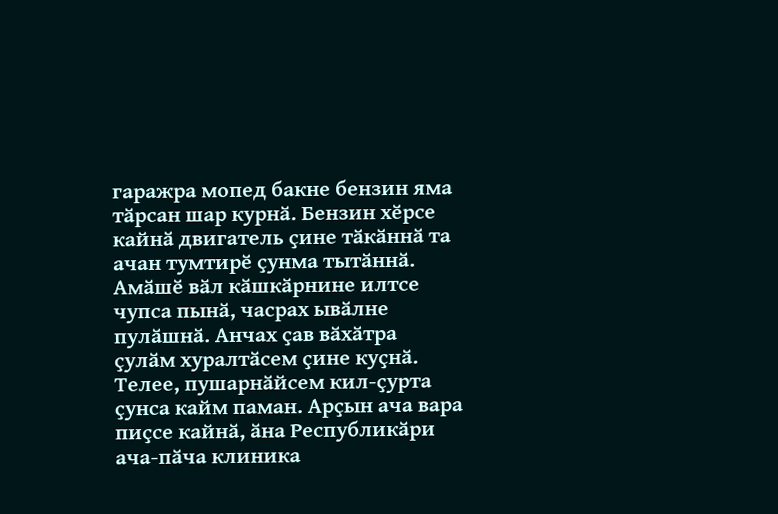гаражра мопед бакне бензин яма тӑрсан шар курнӑ. Бензин хӗрсе кайнӑ двигатель ҫине тӑкӑннӑ та ачан тумтирӗ ҫунма тытӑннӑ. Амӑшӗ вӑл кӑшкӑрнине илтсе чупса пынӑ, часрах ывӑлне пулӑшнӑ. Анчах ҫав вӑхӑтра ҫулӑм хуралтӑсем ҫине куҫнӑ.
Телее, пушарнӑйсем кил-ҫурта ҫунса кайм паман. Арҫын ача вара пиҫсе кайнӑ, ӑна Республикӑри ача-пӑча клиника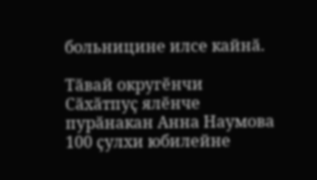больницине илсе кайнӑ.

Тӑвай округӗнчи Сӑхӑтпуҫ ялӗнче пурӑнакан Анна Наумова 100 ҫулхи юбилейне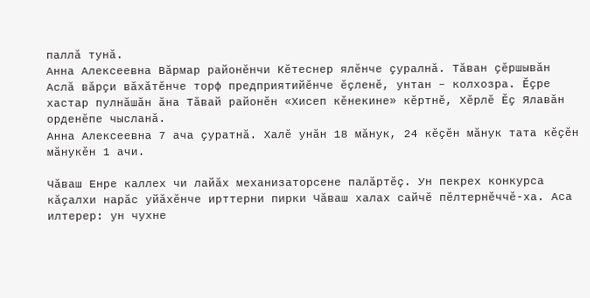паллӑ тунӑ.
Анна Алексеевна Вӑрмар районӗнчи Кӗтеснер ялӗнче ҫуралнӑ. Тӑван ҫӗршывӑн Аслӑ вӑрҫи вӑхӑтӗнче торф предприятийӗнче ӗҫленӗ, унтан – колхозра. Ӗҫре хастар пулнӑшӑн ӑна Тӑвай районӗн «Хисеп кӗнекине» кӗртнӗ, Хӗрлӗ Ӗҫ Ялавӑн орденӗпе чысланӑ.
Анна Алексеевна 7 ача ҫуратнӑ. Халӗ унӑн 18 мӑнук, 24 кӗҫӗн мӑнук тата кӗҫӗн мӑнукӗн 1 ачи.

Чӑваш Енре каллех чи лайӑх механизаторсене палӑртӗҫ. Ун пекрех конкурса кӑҫалхи нарӑс уйӑхӗнче ирттерни пирки Чӑваш халах сайчӗ пӗлтернӗччӗ-ха. Аса илтерер: ун чухне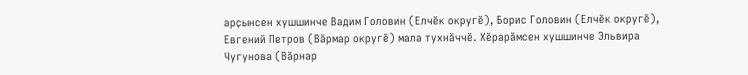арҫынсен хушшинче Вадим Головин (Елчӗк округӗ), Борис Головин (Елчӗк округӗ), Евгений Петров (Вӑрмар округӗ) мала тухнӑччӗ. Хӗрарӑмсен хушшинче Эльвира Чугунова (Вӑрнар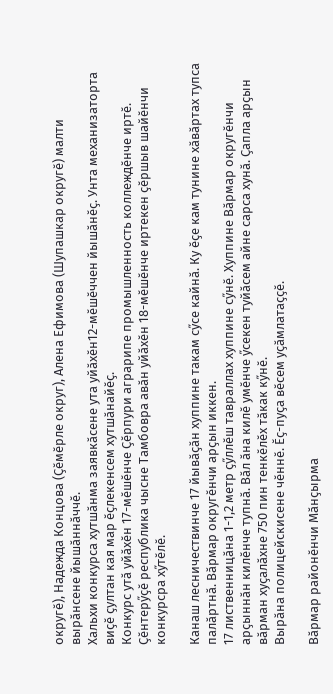округӗ), Надежда Концова (Ҫӗмӗрле округ), Алена Ефимова (Шупашкар округӗ) малти вырӑнсене йышӑннӑччӗ.
Хальхи конкурса хутшӑнма заявкӑсене ута уйӑхӗн12-мӗшӗччен йышӑнӗҫ. Унта механизаторта виҫӗ ҫултан кая мар ӗҫлекенсем хутшӑнайӗҫ.
Конкурс утӑ уйӑхӗн 17-мӗшӗнче Ҫӗрпури аграрипе промышленность коллеждӗнче иртӗ. Ҫӗнтерӳҫӗ республика чысне Тамбовра авӑн уйӑхӗн 18-мӗшӗнче иртекен ҫӗршыв шайӗнчи конкурсра хӳтӗлӗ.

Канаш лесничествинче 17 йывӑҫӑн хуппине такам сӳсе кайнӑ. Ку ӗҫе кам тунине хӑвӑртах тупса палӑртнӑ. Вӑрмар округӗнчи арҫын иккен.
17 лиственницӑна 1-1,2 метр ҫӳллӗш тавраллах хуппине сӳнӗ. Хуппине Вӑрмар округӗнчи арҫыннӑн килӗнче тупнӑ. Вӑл ӑна килӗ умӗнче ӳсекен туйӑсем айне сарса хунӑ. Ҫапла арҫын вӑрман хуҫалӑхне 750 пин тенкӗлӗх тӑкак кӳнӗ.
Вырӑна полицейскисене чӗннӗ. Ӗҫ-пуҫа вӗсем уҫӑмлатаҫҫӗ.

Вӑрмар районӗнчи Мӑнҫырма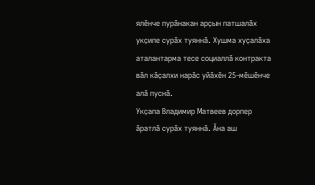ялӗнче пурӑнакан арҫын патшалӑх укҫипе сурӑх туяннӑ. Хушма хуҫалӑха аталантарма тесе социаллӑ контракта вӑл кӑҫалхи нарӑс уйӑхӗн 25-мӗшӗнче алӑ пуснӑ.
Укҫапа Владимир Матвеев дорпер ӑратлӑ сурӑх туяннӑ. Ӑна аш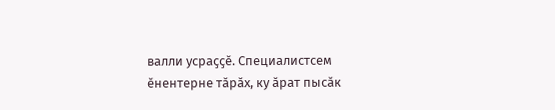валли усраҫҫӗ. Специалистсем ӗнентерне тӑрӑх, ку ӑрат пысӑк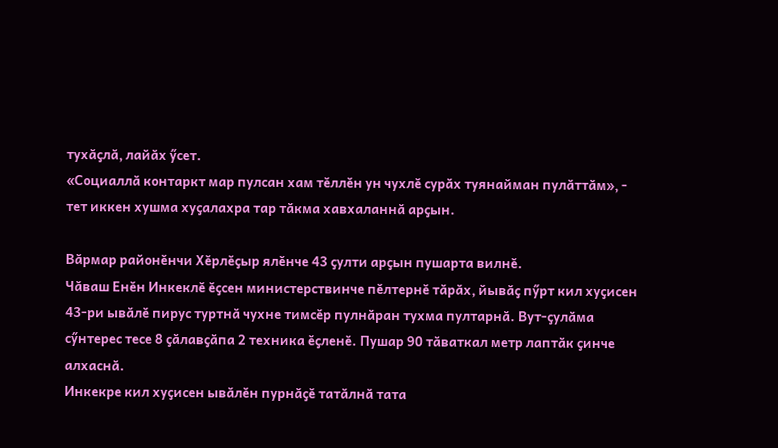тухӑҫлӑ, лайӑх ӳсет.
«Социаллӑ контаркт мар пулсан хам тӗллӗн ун чухлӗ сурӑх туянайман пулӑттӑм», - тет иккен хушма хуҫалахра тар тӑкма хавхаланнӑ арҫын.

Вӑрмар районӗнчи Хӗрлӗҫыр ялӗнче 43 ҫулти арҫын пушарта вилнӗ.
Чӑваш Енӗн Инкеклӗ ӗҫсен министерствинче пӗлтернӗ тӑрӑх, йывӑҫ пӳрт кил хуҫисен 43-ри ывӑлӗ пирус туртнӑ чухне тимсӗр пулнӑран тухма пултарнӑ. Вут-ҫулӑма сӳнтерес тесе 8 ҫӑлавҫӑпа 2 техника ӗҫленӗ. Пушар 90 тӑваткал метр лаптӑк ҫинче алхаснӑ.
Инкекре кил хуҫисен ывӑлӗн пурнӑҫӗ татӑлнӑ тата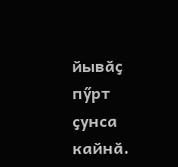йывӑҫ пӳрт ҫунса кайнӑ.